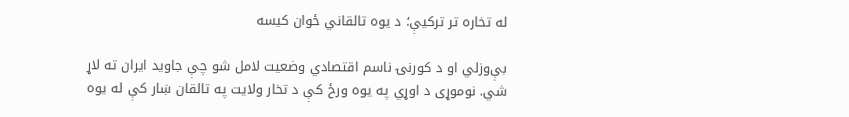له تخاره تر ترکیې؛ د یوه تالقاني ځوان کیسه

بې‌وزلي او د کورنۍ ناسم اقتصادي وضعیت لامل شو چې جاوید ایران ته لاړ شي. نوموړی د اوړي په یوه ورځ کې د تخار ولایت په تالقان ښار کې له یوه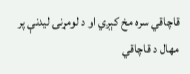قاچاقي سره مخ کېږي او د لومړنۍ لیدنې پر مهال د قاچاقي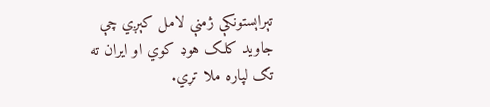تېراېستونکې ژمنې لامل کېږي چې جاوید کلک هوډ کوي او ایران ته تګ لپاره ملا تړي.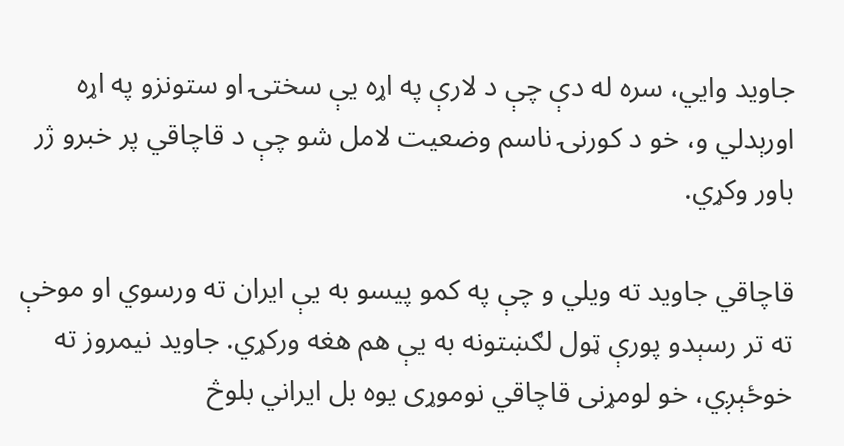جاوید وايي، سره له دې چې د لارې په اړه یې سختۍ او ستونزو په اړه اورېدلي و، خو د کورنۍ ناسم وضعیت لامل شو چې د قاچاقي پر خبرو ژر باور وکړي.

قاچاقي جاوید ته ویلي و چې په کمو پیسو به یې ایران ته ورسوي او موخې ته تر رسېدو پورې ټول لګښتونه به یې هم هغه ورکړي. جاوید نیمروز ته خوځېږي، خو لومړنی قاچاقي نوموړی یوه بل ایراني بلوڅ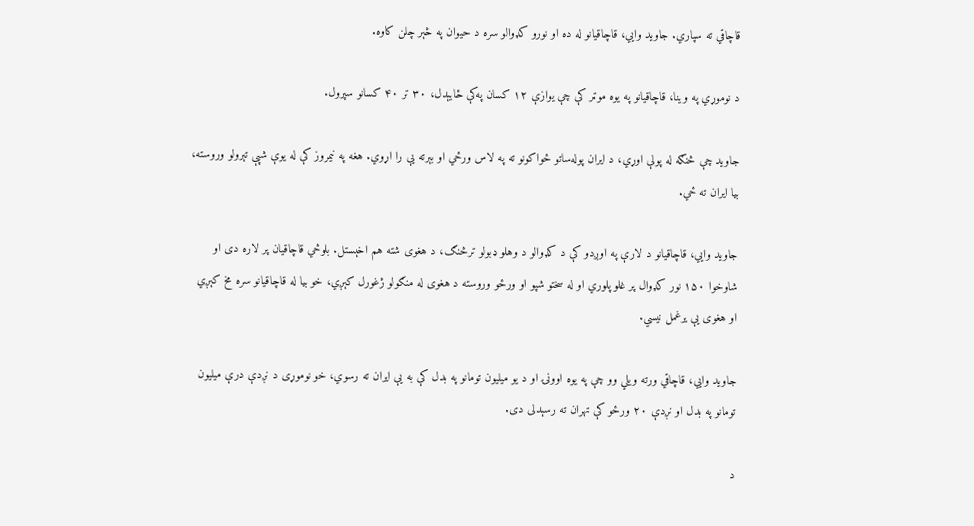قاچاقي ته سپاري. جاوید وايي، قاچاقیانو له ده او نورو کډوالو سره د حیوان په څېر چلن کاوه.

د نوموړي په وینا، قاچاقیانو په یوه موټر کې چې یوازې ۱۲ کسان په‌کې ځایېدل، ۳۰ تر ۴۰ کسانو سپرول.

جاوید چې څنګه له پولې اوړي، د ایران پوله‌ساتو ځواکونو ته په لاس ورځي او بېرته یې را اړوي. هغه په نیمروز کې له یوې شپې تېرولو وروسته، بیا ایران ته ځي.

جاوید وايي، قاچاقیانو د لارې په اوږدو کې د کډوالو د وهلو ډبولو ترڅنګ، د هغوی شته هم اخېستل. بلوڅي قاچاقیان پر لاره دی او شاوخوا ۱۵۰ نور کډوال پر غلو پلوري او له سختو شپو او ورځو وروسته د هغوی له منګولو ژغورل کېږي، خو بیا له قاچاقیانو سره مخ کېږي او هغوی یې یرغمل نیسي.

جاوید وايي، قاچاقي ورته ویلي وو چې په یوه اوونۍ او د یو میلیون تومانو په بدل کې به یې ایران ته رسوي، خو نوموړی د نږدې درې میلیون تومانو په بدل او نږدې ۲۰ ورځو کې تهران ته رسېدلی دی.

د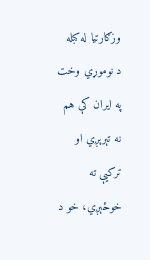وزګارتیا له کبله د نوموړي وخت په ایران کې هم نه تېرېږي او ترکیې ته خوځېږي، خو د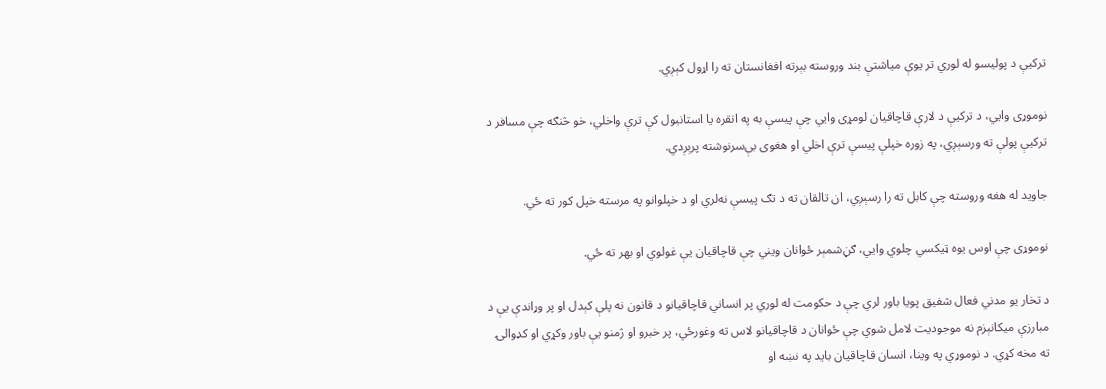ترکیې د پولیسو له لوري تر یوې میاشتې بند وروسته بېرته افغانستان ته را اړول کېږي.

نوموړی وايي، د ترکیې د لارې قاچاقیان لومړی وايي چې پیسې به په انقره یا استانبول کې ترې واخلي، خو څنګه چې مسافر د ترکیې پولې ته ورسېږي، په زوره خپلې پیسې ترې اخلي او هغوی بې‌سرنوشته پرېږدي.

جاوید له هغه وروسته چې کابل ته را رسېږي، ان تالقان ته د تګ پیسې نه‌لري او د خپلوانو په مرسته خپل کور ته ځي.

نوموړی چې اوس یوه ټیکسي چلوي وايي، ګڼ‌شمېر ځوانان ویني چې قاچاقیان یې غولوي او بهر ته ځي.

د تخار یو مدني فعال شفیق پویا باور لري چې د حکومت له لوري پر انساني قاچاقیانو د قانون نه پلې کېدل او پر وړاندې یې د مبارزې میکانېزم نه موجودیت لامل شوي چې ځوانان د قاچاقیانو لاس ته وغورځي، پر خبرو او ژمنو یې باور وکړي او کډوالۍ ته مخه کړي. د نوموړي په وینا، انسان قاچاقیان باید په نښه او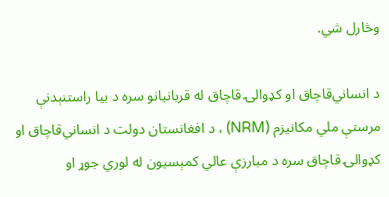وڅارل شي.

د انساني‌قاچاق او کډوالۍ قاچاق له قربانیانو سره د بیا راستنېدنې مرستې ملي مکانیزم (NRM) ، د افغانستان دولت د انساني‌قاچاق او کډوالۍ قاچاق سره د مبارزې عالي کمېسیون له لوري جوړ او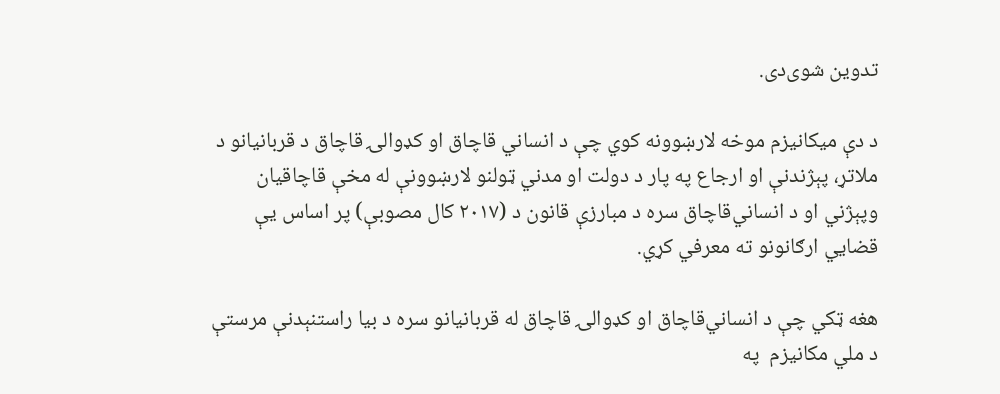تدوین شوی‌‌دی.

د دې میکانیزم موخه لارښوونه کوي چې د انساني ‌قاچاق او کډوالۍ قاچاق د قربانیانو د ملاتړ، پېژندنې او ارجاع په پار د دولت او مدني ټولنو لارښوونې له ‌مخې قاچاقیان وپېژني او د انساني‌قاچاق سره د مبارزې قانون د (۲۰۱۷ کال مصوبې) پر اساس یې قضايي ارګانونو ته معرفي کړي.

هغه ټکي چې د انساني‌قاچاق او کډوالۍ قاچاق له قربانیانو سره د بیا راستنېدنې مرستې د ملي مکانیزم  په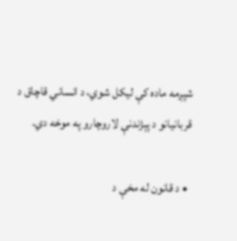شپږمه ماده کې لیکل شوي، د انساني قاچاق د قربانیانو د پېژندنې لاروچارو په موخه دي.

  • د قانون له مخې د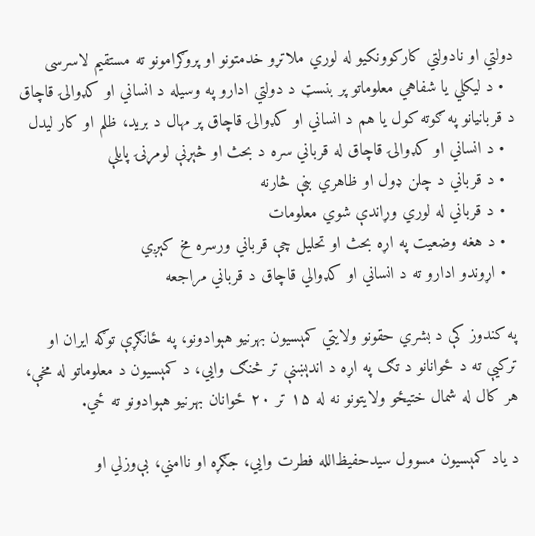دولتي او نادولتي کارکوونکیو له لوري ملاتړو خدمتونو او پروګرامونو ته مستقیم لاسرسی
  • د لیکلي یا شفاهي معلوماتو پر بنسټ د دولتي ادارو په وسیله د انساني او کډوالۍ قاچاق د قربانیانو په ګوته کول یا هم د انساني او کډوالۍ قاچاق پر مهال د برید، ظلم او کار لیدل
  • د انساني او کډوالۍ قاچاق له قرباني سره د بحث او څېړنې لومړنۍ پایلې
  • د قرباني د چلن ډول او ظاهري بڼې څارنه
  • د قرباني له لوري وړاندې شوي معلومات
  • د هغه وضعیت په اړه بحث او تحلیل چې قرباني ورسره مخ کېږي
  • اړوندو ادارو ته د انساني او کډوالي قاچاق د قرباني مراجعه

په کندوز کې د بشري حقونو ولایتي کمېسیون بهرنیو هېوادونو، په ځانګړې توګه ایران او ترکیې ته د ځوانانو د تګ په اړه د اندېښنې تر څنګ وايي، د کمېسیون د معلوماتو له مخې، هر کال له شمال ختیځو ولایتونو نه له ۱۵ تر ۲۰ ځوانان بهرنیو هېوادونو ته ځي.

د یاد کمېسیون مسوول سیدحفیظ‌الله فطرت وايي، جګړه او ناامني، بې‌وزلي او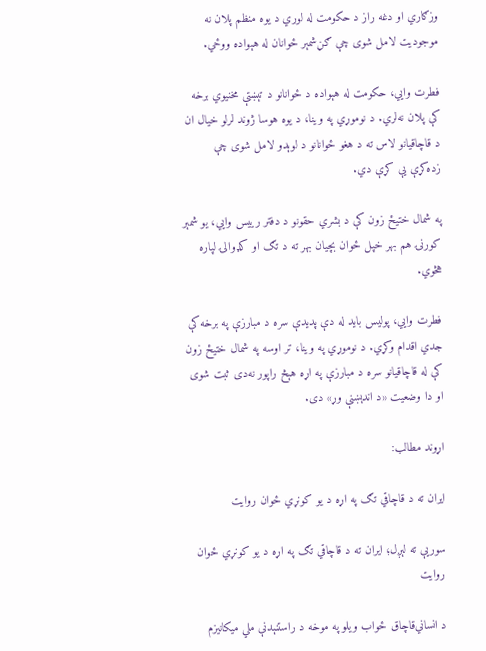وزګاري او دغه راز د حکومت له لوري د یوه منظم پلان نه موجودیت لامل شوی چې ګڼ‌شمېر ځوانان له هېواده ووځي.

فطرت وايي، حکومت له هېواده د ځوانانو د تېښتې مخنیوي برخه کې پلان نه‌لري. د نوموړي په وینا، د یوه هوسا ژوند لرلو خیال ان د قاچاقیانو لاس ته د هغو ځوانانو د لوېدو لامل شوی چې زده‌کړې یې کړې دي.

په شمال ختیځ زون کې د بشري حقونو د دفتر رییس وايي، یو شمېر کورنۍ هم بهر خپل ځوان بچیان بهر ته د تګ او کډوالۍ لپاره هڅوي.

فطرت وايي، پولیس باید له دې پدیدې سره د مبارزې په برخه کې جدي اقدام وکړي. د نوموړي په وینا، تر اوسه په شمال ختیځ زون کې له قاچاقیانو سره د مبارزې په اړه هېڅ راپور نه‌دی ثبت شوی او دا وضعیت «د اندېښنې وړ» دی.

اړوند مطالب:

ایران ته د قاچاقي تګ په اړه د یو کونړي ځوان روایت

سوريې ته لېږل؛ ایران ته د قاچاقي تګ په اړه د یو کونړي ځوان روایت

د انساني‌قاچاق ځواب ویلو په موخه د راستنېدنې ملي میکانیزم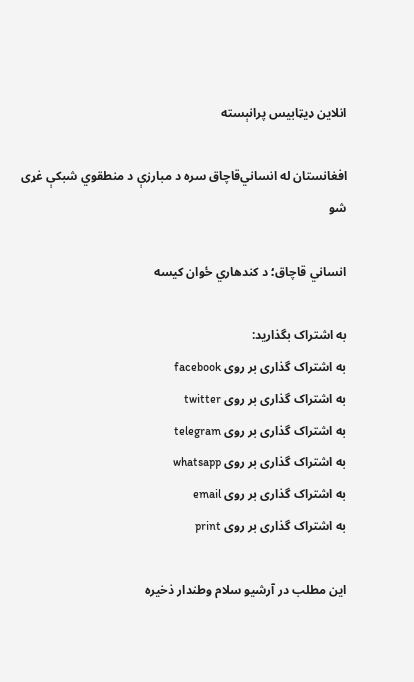انلاین ډیټابیس پرانېسته

افغانستان له انساني‌قاچاق سره د مبارزې د منطقوي شبکې غړی شو

انساني قاچاق؛ د کندهاري ځوان کیسه

به اشتراک بگذارید:
به اشتراک گذاری بر روی facebook
به اشتراک گذاری بر روی twitter
به اشتراک گذاری بر روی telegram
به اشتراک گذاری بر روی whatsapp
به اشتراک گذاری بر روی email
به اشتراک گذاری بر روی print

این مطلب در آرشیو سلام وطندار ذخیره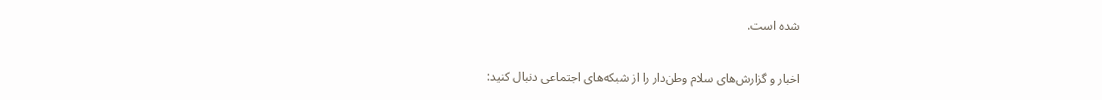شده است.

اخبار و گزارش‌های سلام وطن‌دار را از شبکه‌های اجتماعی دنبال کنید: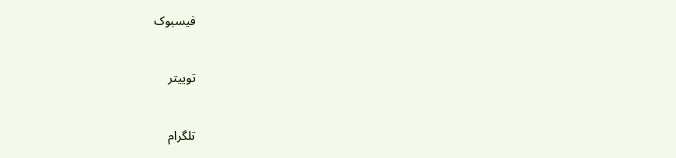فیسبوک

توییتر

تلگرام